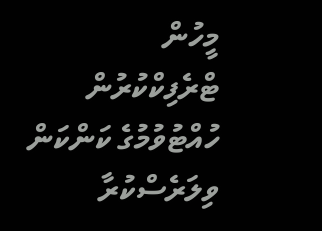މީހުން ޓްރެފިކްކުރުން ހުއްޓުވުމުގެ ކަންކަން ވިލަރެސްކުރާ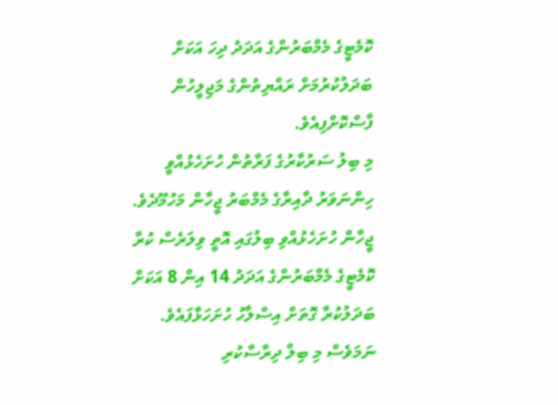ކޮމެޓީގެ މެމްބަރުންގެ އަދަދު ދިހަ އަކަށް ބަދަލުކުރުމަށް ރައްޔިތުންގެ މަޖިލީހުން ފާސްކޮށްފިއެވެ.
މި ބިލު ސަރުކާރުގެ ފަރާތުން ހުށަހެޅުއްވީ ހިންނަވަރު ދާއިރާގެ މެމްބަރު ޖީހާން މަހުމޫދެވެ. ޖީހާން ހުށަހެޅުއްވި ބިލުގައި އޮތީ ވިލަރެސް ކުރާ ކޮމެޓީގެ މެމްބަރުންގެ އަދަދު 14 އިން 8 އަކަށް ބަދަލުކުރާ ގޮތަށް އިސްލާހު ހުށަހަޅާފައެވެ. ނަމަވެސް މި ބިލް ދިރާސާކުރި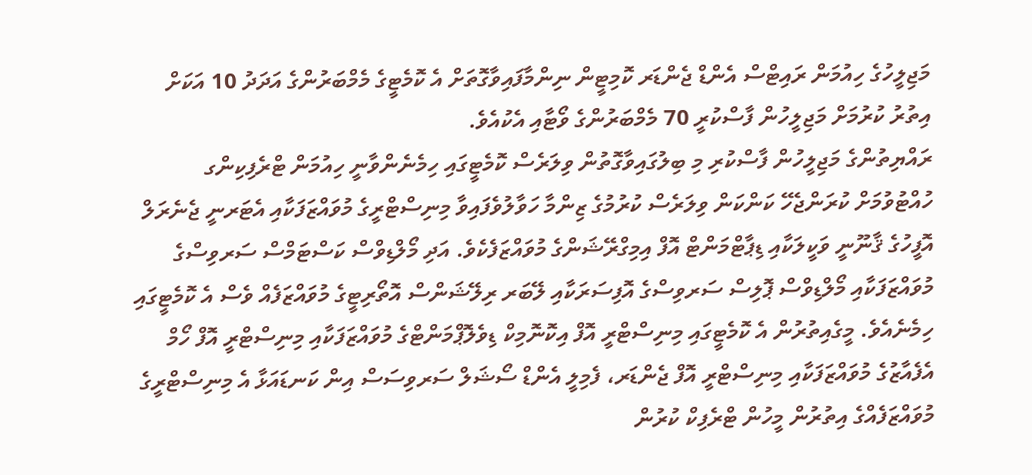މަޖިލީހުގެ ހިއުމަން ރައިޓްސް އެންޑް ޖެންޑަރ ކޮމިޓީން ނިންމާފައިވާގޮތަށް އެ ކޮމެޓީގެ މެމްބަރުންގެ އަދަދު 10 އަކަށް އިތުރު ކުރުމަށް މަޖިލީހުން ފާސްކުރީ 70 މެމްބަރުންގެ ވޯޓާއި އެކުއެވެ.
ރައްޔިތުންގެ މަޖިލީހުން ފާސްކުރި މި ބިލުގައިވާގޮތުން ވިލަރެސް ކޮމެޓީގައި ހިމެނެންވާނީ ހިއުމަން ޓްރެފިކިންގ ހުއްޓުވުމަށް ކުރަންޖެހޭ ކަންކަން ވިލަރެސް ކުރުމުގެ ޒިންމާ ހަވާލުވެފައިވާ މިނިސްޓްރީގެ މުވައްޒަފަކާއި އެޓަރނީ ޖެނެރަލް އޮފީހުގެ ޤާނޫނީ ވަކީލަކާއި ޑިޕާޓްމަންޓް އޮފް އިމިގްރޭޝަންގެ މުވައްޒަފެކެވެ. އަދި މޯލްޑިވްސް ކަސްޓަމްސް ސަރވިސްގެ މުވައްޒަފަކާއި މޯލްޑިވްސް ޕޮލިސް ސަރވިސްގެ އޮފިސަރަކާއި ލޭބަރ ރިލޭޝަންސް އޮތޯރިޓީގެ މުވައްޒަފެއް ވެސް އެ ކޮމެޓީގައި ހިމެނެއެވެ. މީގެއިތުރުން އެ ކޮމެޓީގައި މިނިސްޓްރީ އޮފް އިކޮނޮމިކް ޑިވެލޮޕްމަންޓްގެ މުވައްޒަފަކާއި މިނިސްޓްރީ އޮފް ހޯމް އެފެއާޒުގެ މުވައްޒަފަކާއި މިނިސްޓްރީ އޮފް ޖެންޑަރ، ފެމިލީ އެންޑް ސޯޝަލް ސަރވިސަސް އިން ކަނޑައަޅާ އެ މިނިސްޓްރީގެ މުވައްޒަފެއްގެ އިތުރުން މީހުން ޓްރެފިކް ކުރުން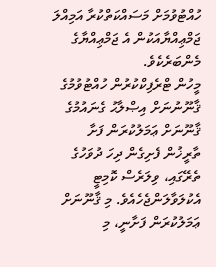ހުއްޓުވުމަށް މަސައްކަތްކުރާ އަމިއްލަ ޖަމްޢިއްޔާއަކުން އެ ޖަމްޢިއްޔާގެ މެންބަރެކެވެ.
މީހުން ޓްރެފިކްކުރުން ހުއްޓުވުމުގެ ޤާނޫނުނަށް އިޞްލާޙު ގެނައުމުގެ ޤާނޫނަށް ޢަމަލުކުރަން ފަށާ ތާރީޚުން ފެށިގެން ދިހަ ދުވަހުގެ ތެރޭގައި، ވިލަރެސް ކޮމިޓީ އެކުލަވާލަންޖެހެއެވެ. މި ޤާނޫނަށް ޢަމަލުކުރަން ފަށާނީ، މި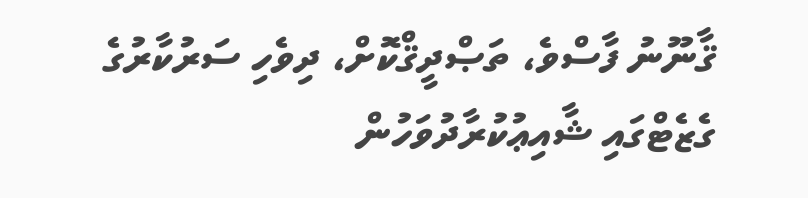ޤާނޫނު ފާސްވެ، ތަޞްދީޤްކޮށް، ދިވެހި ސަރުކާރުގެ ގެޒެޓްގައި ޝާއިޢުކުރާދުވަހުން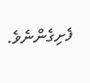ފެށިގެންނެވެ.